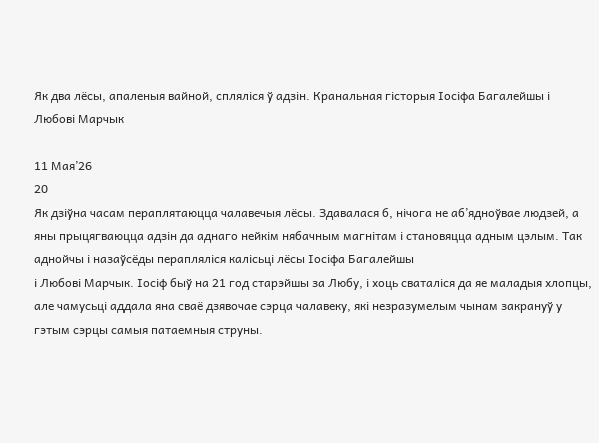Як два лёсы, апаленыя вайной, спляліся ў адзін. Кранальная гісторыя Іосіфа Багалейшы і Любові Марчык

11 Мая’26
20
Як дзіўна часам пераплятаюцца чалавечыя лёсы. Здавалася б, нічога не аб’ядноўвае людзей, а яны прыцягваюцца адзін да аднаго нейкім нябачным магнітам і становяцца адным цэлым. Так аднойчы і назаўсёды перапляліся калісьці лёсы Іосіфа Багалейшы
і Любові Марчык. Іосіф быў на 21 год старэйшы за Любу, і хоць сваталіся да яе маладыя хлопцы, але чамусьці аддала яна сваё дзявочае сэрца чалавеку, які незразумелым чынам закрануў у гэтым сэрцы самыя патаемныя струны.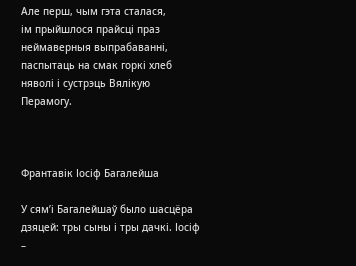Але перш, чым гэта сталася,
ім прыйшлося прайсці праз неймаверныя выпрабаванні, паспытаць на смак горкі хлеб няволі і сустрэць Вялікую Перамогу.



Франтавік Іосіф Багалейша

У сям’і Багалейшаў было шасцёра дзяцей: тры сыны і тры дачкі. Іосіф –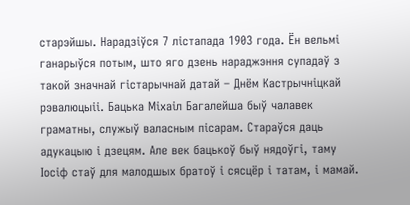старэйшы. Нарадзіўся 7 лістапада 1903 года. Ён вельмі ганарыўся потым, што яго дзень нараджэння супадаў з такой значнай гістарычнай датай – Днём Кастрычніцкай рэвалюцыіі. Бацька Міхаіл Багалейша быў чалавек граматны, служыў валасным пісарам. Стараўся даць адукацыю і дзецям. Але век бацькоў быў нядоўгі, таму Іосіф стаў для малодшых братоў і сясцёр і татам, і мамай.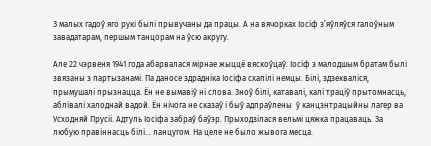З малых гадоў яго рукі былі прывучаны да працы. А на вячорках Іосіф з’яўляўся галоўным завадатарам, першым танцорам на ўсю акругу.

Але 22 чэрвеня 1941 года абарвалася мірнае жыццё вяскоўцаў. Іосіф з малодшым братам былі звязаны з партызанамі. Па даносе здрадніка Іосіфа схапілі немцы. Білі, здзекваліся, прымушалі прызнацца. Ён не вымавіў ні слова. Зноў білі, катавалі, калі траціў прытомнасць, аблівалі халоднай вадой. Ён нічога не сказаў і быў адпраўлены  ў канцэнтрацыйны лагер ва Усходняй Прусіі. Адтуль Іосіфа забраў баўэр. Прыходзілася вельмі цяжка працаваць. За любую правіннасць білі… ланцугом. На целе не было жывога месца.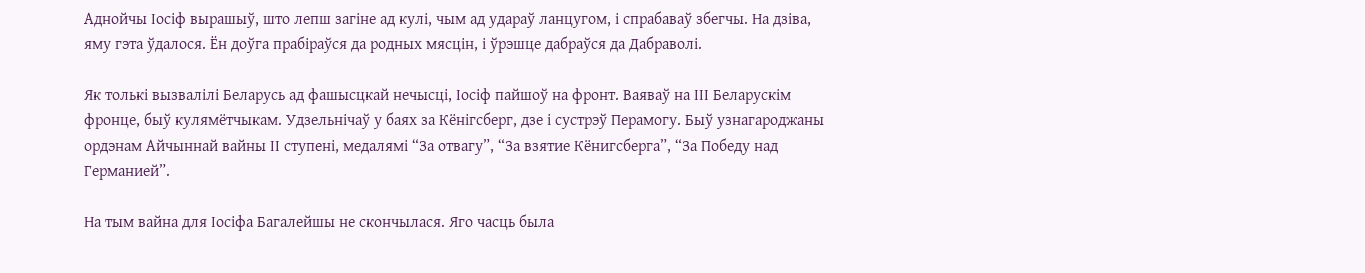Аднойчы Іосіф вырашыў, што лепш загіне ад кулі, чым ад удараў ланцугом, і спрабаваў збегчы. На дзіва, яму гэта ўдалося. Ён доўга прабіраўся да родных мясцін, і ўрэшце дабраўся да Дабраволі.

Як толькі вызвалілі Беларусь ад фашысцкай нечысці, Іосіф пайшоў на фронт. Ваяваў на ІІІ Беларускім фронце, быў кулямётчыкам. Удзельнічаў у баях за Кёнігсберг, дзе і сустрэў Перамогу. Быў узнагароджаны ордэнам Айчыннай вайны ІІ ступені, медалямі “За отвагу”, “За взятие Кёнигсберга”, “За Победу над Германией”.

На тым вайна для Іосіфа Багалейшы не скончылася. Яго часць была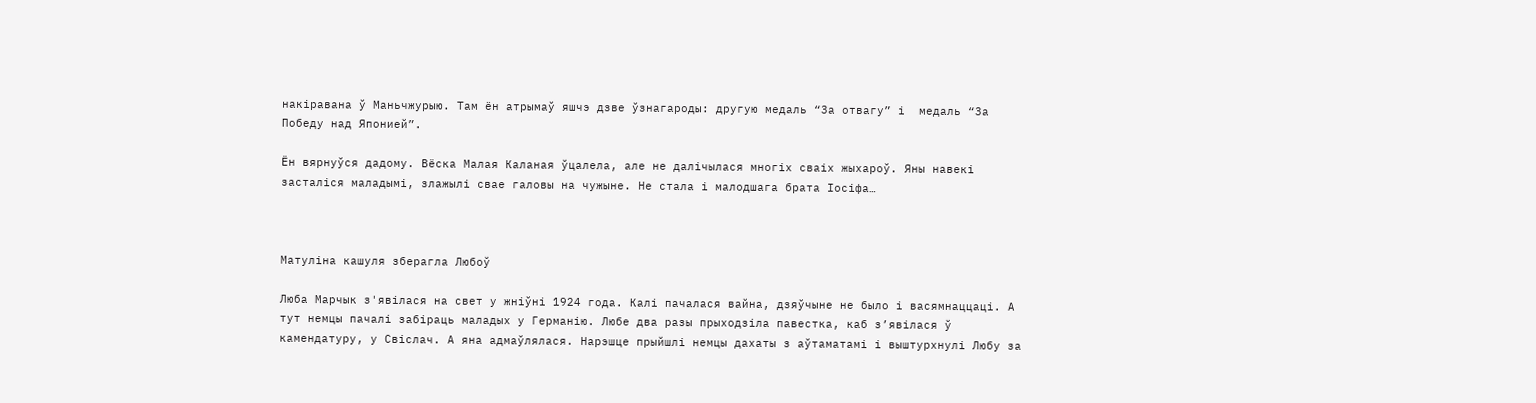накіравана ў Маньчжурыю. Там ён атрымаў яшчэ дзве ўзнагароды: другую медаль “За отвагу” і  медаль “За Победу над Японией”.

Ён вярнуўся дадому. Вёска Малая Каланая ўцалела, але не далічылася многіх сваіх жыхароў. Яны навекі засталіся маладымі, злажылі свае галовы на чужыне. Не стала і малодшага брата Іосіфа…



Матуліна кашуля зберагла Любоў

Люба Марчык з'явілася на свет у жніўні 1924 года. Калі пачалася вайна, дзяўчыне не было і васямнаццаці. А тут немцы пачалі забіраць маладых у Германію. Любе два разы прыходзіла павестка, каб з’явілася ў камендатуру, у Свіслач. А яна адмаўлялася. Нарэшце прыйшлі немцы дахаты з аўтаматамі і выштурхнулі Любу за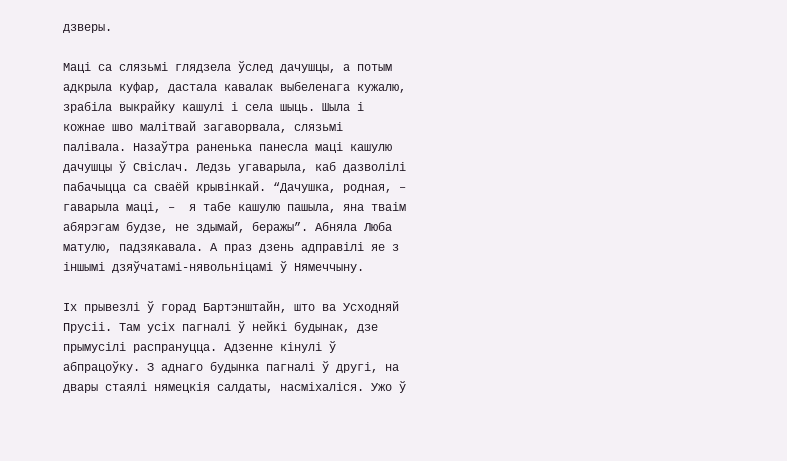дзверы.

Маці са слязьмі глядзела ўслед дачушцы, а потым адкрыла куфар, дастала кавалак выбеленага кужалю, зрабіла выкрайку кашулі і села шыць. Шыла і кожнае шво малітвай загаворвала, слязьмі палівала. Назаўтра раненька панесла маці кашулю дачушцы ў Свіслач. Ледзь угаварыла, каб дазволілі пабачыцца са сваёй крывінкай. “Дачушка, родная, – гаварыла маці, –  я табе кашулю пашыла, яна тваім абярэгам будзе, не здымай, беражы”. Абняла Люба матулю, падзякавала. А праз дзень адправілі яе з іншымі дзяўчатамі-нявольніцамі ў Нямеччыну.

Іх прывезлі ў горад Бартэнштайн, што ва Усходняй Прусіі. Там усіх пагналі ў нейкі будынак, дзе прымусілі распрануцца. Адзенне кінулі ў абпрацоўку. З аднаго будынка пагналі ў другі, на двары стаялі нямецкія салдаты, насміхаліся. Ужо ў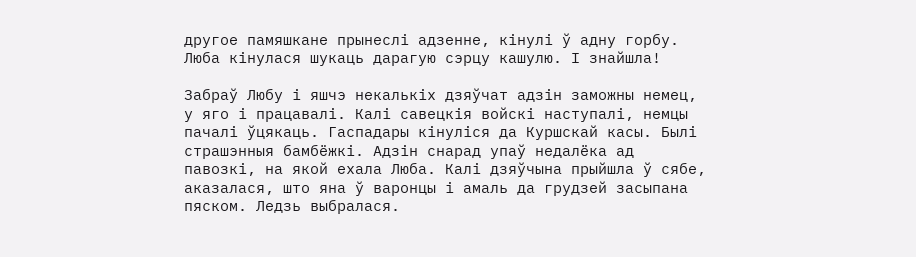другое памяшкане прынеслі адзенне, кінулі ў адну горбу. Люба кінулася шукаць дарагую сэрцу кашулю. І знайшла!

Забраў Любу і яшчэ некалькіх дзяўчат адзін заможны немец, у яго і працавалі. Калі савецкія войскі наступалі, немцы пачалі ўцякаць. Гаспадары кінуліся да Куршскай касы. Былі страшэнныя бамбёжкі. Адзін снарад упаў недалёка ад павозкі, на якой ехала Люба. Калі дзяўчына прыйшла ў сябе, аказалася, што яна ў варонцы і амаль да грудзей засыпана пяском. Ледзь выбралася.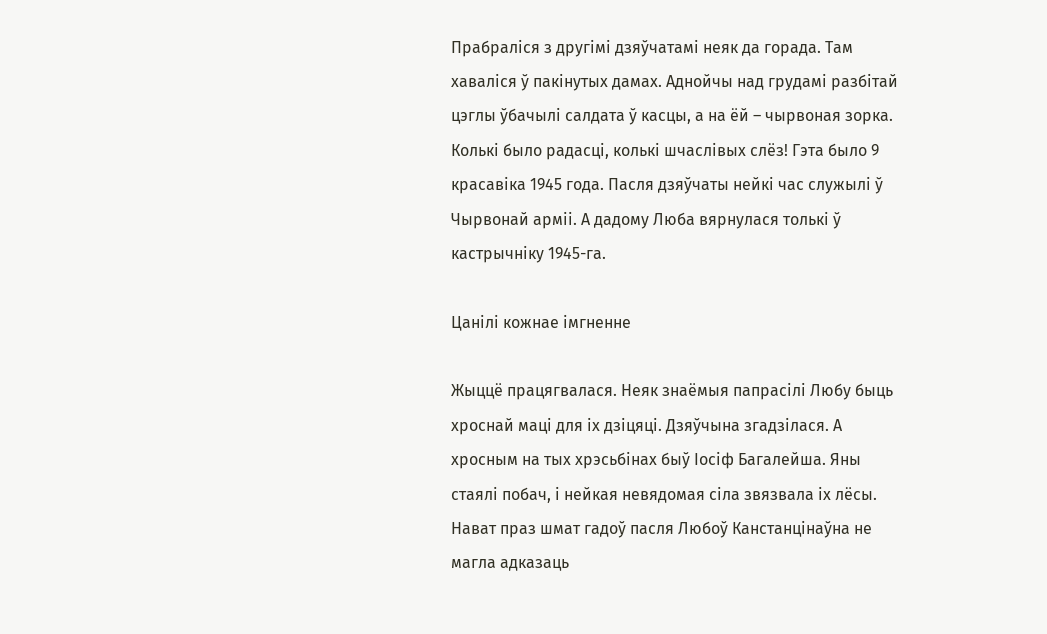Прабраліся з другімі дзяўчатамі неяк да горада. Там хаваліся ў пакінутых дамах. Аднойчы над грудамі разбітай цэглы ўбачылі салдата ў касцы, а на ёй – чырвоная зорка. Колькі было радасці, колькі шчаслівых слёз! Гэта было 9 красавіка 1945 года. Пасля дзяўчаты нейкі час служылі ў Чырвонай арміі. А дадому Люба вярнулася толькі ў кастрычніку 1945-га.

Цанілі кожнае імгненне

Жыццё працягвалася. Неяк знаёмыя папрасілі Любу быць хроснай маці для іх дзіцяці. Дзяўчына згадзілася. А хросным на тых хрэсьбінах быў Іосіф Багалейша. Яны стаялі побач, і нейкая невядомая сіла звязвала іх лёсы. Нават праз шмат гадоў пасля Любоў Канстанцінаўна не магла адказаць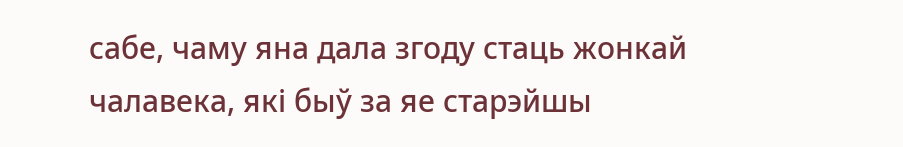сабе, чаму яна дала згоду стаць жонкай чалавека, які быў за яе старэйшы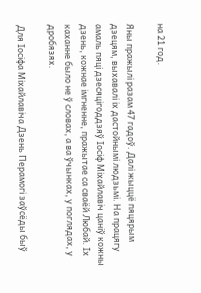на 21 год.

Яны пражылі разам 47 гадоў. Далі жыццё пяцярым дзецям, выхавалі іх дастойнымі людзьмі. На працягу амаль пяці дзесяцігоддзяў Іосіф Міхайлавіч цаніў кожны дзень, кожнае імгненне, пражытае са сваёй Любай. Іх каханне было не ў словах, а ва ўчынках, у поглядах, у дробязях.

Для Іосіфа Міхайлавіча Дзень Перамогі заўсёды быў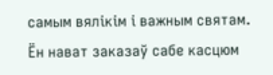самым вялікім і важным святам. Ён нават заказаў сабе касцюм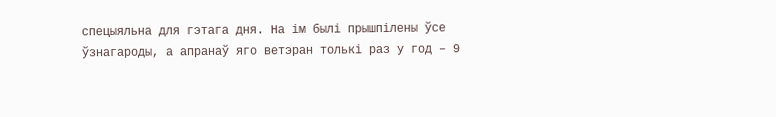спецыяльна для гэтага дня. На ім былі прышпілены ўсе ўзнагароды, а апранаў яго ветэран толькі раз у год – 9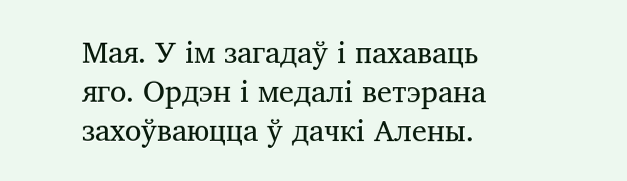Мая. У ім загадаў і пахаваць яго. Ордэн і медалі ветэрана захоўваюцца ў дачкі Алены.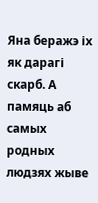Яна беражэ іх як дарагі скарб. А памяць аб самых родных людзях жыве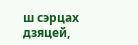ш сэрцах дзяцей,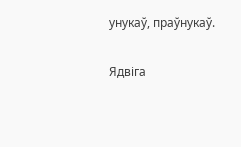унукаў, праўнукаў.

Ядвіга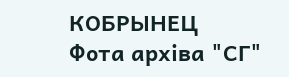КОБРЫНЕЦ
Фота архіва "СГ"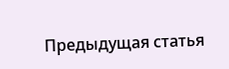Предыдущая статья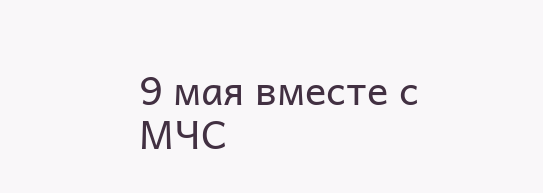9 мая вместе с МЧС